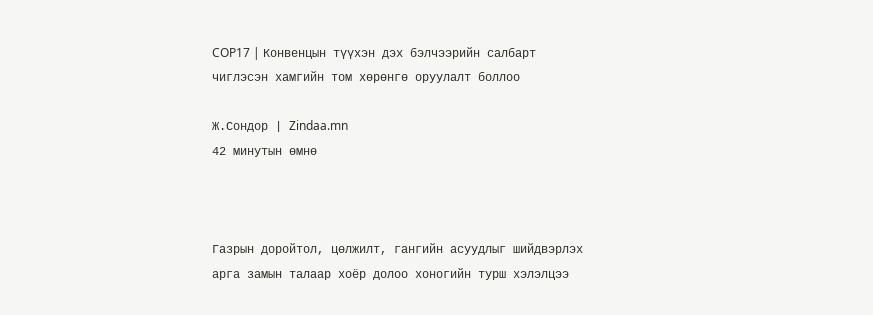COP17 | Конвенцын түүхэн дэх бэлчээрийн салбарт чиглэсэн хамгийн том хөрөнгө оруулалт боллоо

Ж.Сондор | Zindaa.mn
42 минутын өмнө



Газрын доройтол, цөлжилт, гангийн асуудлыг шийдвэрлэх арга замын талаар хоёр долоо хоногийн турш хэлэлцээ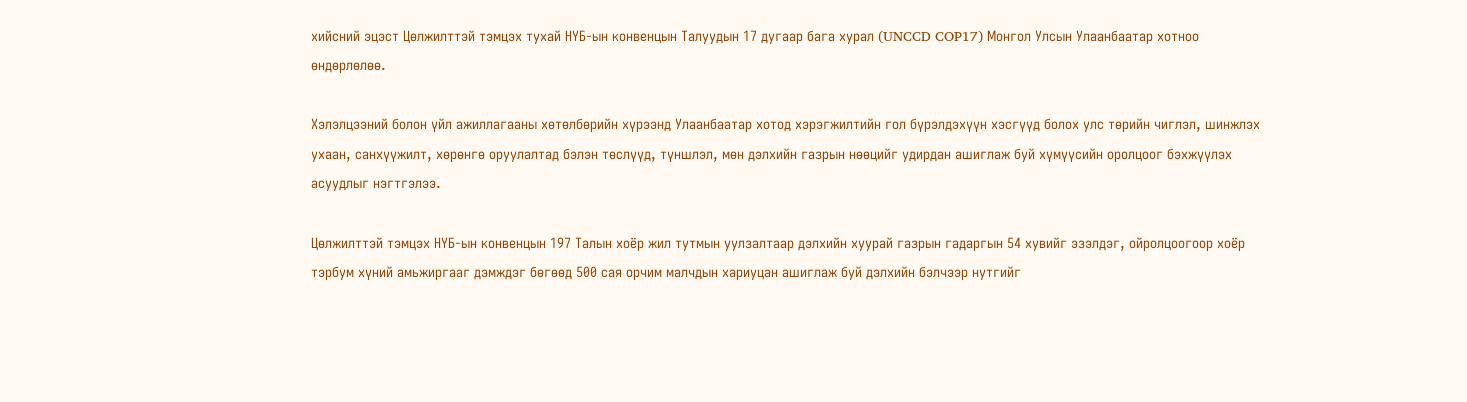хийсний эцэст Цөлжилттэй тэмцэх тухай НҮБ-ын конвенцын Талуудын 17 дугаар бага хурал (UNCCD COP17) Монгол Улсын Улаанбаатар хотноо өндөрлөлөө.

Хэлэлцээний болон үйл ажиллагааны хөтөлбөрийн хүрээнд Улаанбаатар хотод хэрэгжилтийн гол бүрэлдэхүүн хэсгүүд болох улс төрийн чиглэл, шинжлэх ухаан, санхүүжилт, хөрөнгө оруулалтад бэлэн төслүүд, түншлэл, мөн дэлхийн газрын нөөцийг удирдан ашиглаж буй хүмүүсийн оролцоог бэхжүүлэх асуудлыг нэгтгэлээ.

Цөлжилттэй тэмцэх НҮБ-ын конвенцын 197 Талын хоёр жил тутмын уулзалтаар дэлхийн хуурай газрын гадаргын 54 хувийг эзэлдэг, ойролцоогоор хоёр тэрбум хүний амьжиргааг дэмждэг бөгөөд 500 сая орчим малчдын хариуцан ашиглаж буй дэлхийн бэлчээр нутгийг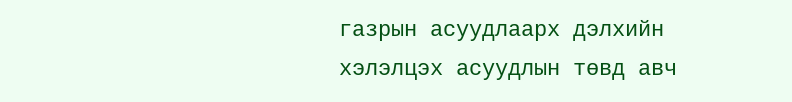газрын асуудлаарх дэлхийн хэлэлцэх асуудлын төвд авч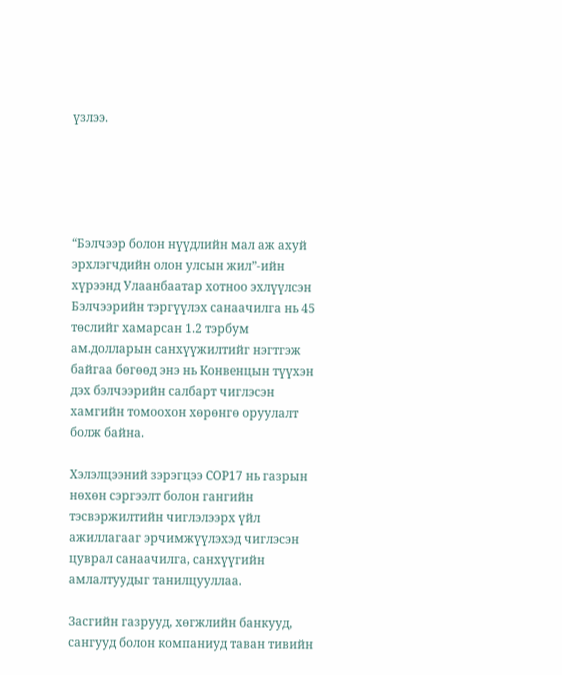үзлээ.





“Бэлчээр болон нүүдлийн мал аж ахуй эрхлэгчдийн олон улсын жил”-ийн хүрээнд Улаанбаатар хотноо эхлүүлсэн Бэлчээрийн тэргүүлэх санаачилга нь 45 төслийг хамарсан 1.2 тэрбум ам.долларын санхүүжилтийг нэгтгэж байгаа бөгөөд энэ нь Конвенцын түүхэн дэх бэлчээрийн салбарт чиглэсэн хамгийн томоохон хөрөнгө оруулалт болж байна.

Хэлэлцээний зэрэгцээ COP17 нь газрын нөхөн сэргээлт болон гангийн тэсвэржилтийн чиглэлээрх үйл ажиллагааг эрчимжүүлэхэд чиглэсэн цуврал санаачилга, санхүүгийн амлалтуудыг танилцууллаа.

Засгийн газрууд, хөгжлийн банкууд, сангууд болон компаниуд таван тивийн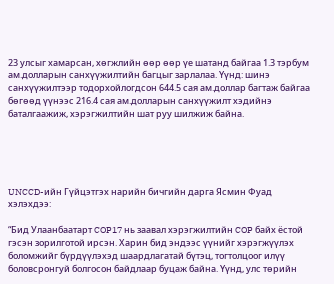23 улсыг хамарсан, хөгжлийн өөр өөр үе шатанд байгаа 1.3 тэрбум ам.долларын санхүүжилтийн багцыг зарлалаа. Үүнд: шинэ санхүүжилтээр тодорхойлогдсон 644.5 сая ам.доллар багтаж байгаа бөгөөд үүнээс 216.4 сая ам.долларын санхүүжилт хэдийнэ баталгаажиж, хэрэгжилтийн шат руу шилжиж байна.





UNCCD-ийн Гүйцэтгэх нарийн бичгийн дарга Ясмин Фуад хэлэхдээ:

“Бид Улаанбаатарт COP17 нь заавал хэрэгжилтийн COP байх ёстой гэсэн зорилготой ирсэн. Харин бид эндээс үүнийг хэрэгжүүлэх боломжийг бүрдүүлэхэд шаардлагатай бүтэц, тогтолцоог илүү боловсронгуй болгосон байдлаар буцаж байна. Үүнд, улс төрийн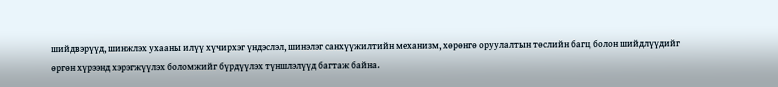шийдвэрүүд, шинжлэх ухааны илүү хүчирхэг үндэслэл, шинэлэг санхүүжилтийн механизм, хөрөнгө оруулалтын төслийн багц болон шийдлүүдийг өргөн хүрээнд хэрэгжүүлэх боломжийг бүрдүүлэх түншлэлүүд багтаж байна.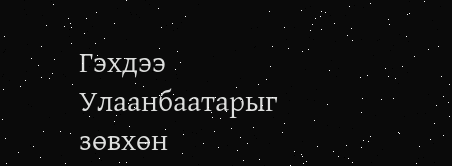Гэхдээ Улаанбаатарыг зөвхөн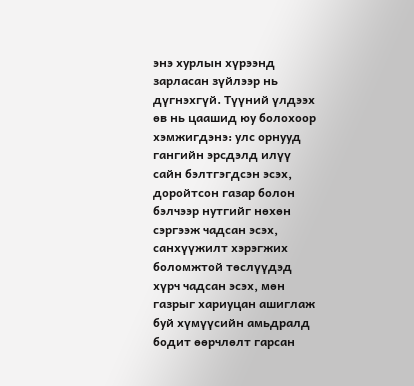энэ хурлын хүрээнд зарласан зүйлээр нь дүгнэхгүй. Түүний үлдээх өв нь цаашид юу болохоор хэмжигдэнэ: улс орнууд гангийн эрсдэлд илүү сайн бэлтгэгдсэн эсэх, доройтсон газар болон бэлчээр нутгийг нөхөн сэргээж чадсан эсэх, санхүүжилт хэрэгжих боломжтой төслүүдэд хүрч чадсан эсэх, мөн газрыг хариуцан ашиглаж буй хүмүүсийн амьдралд бодит өөрчлөлт гарсан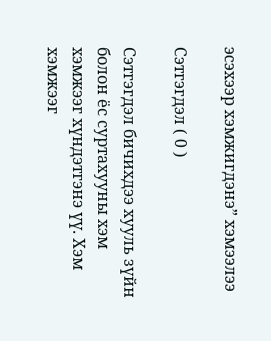эсэхээр хэмжигдэнэ” хэмээлээ

Сэтгэгдэл ( 0 )

Сэтгэгдэл бичихдээ хууль зүйн болон ёс суртахууны хэм хэмжээг хүндэтгэнэ үү. Хэм хэмжээг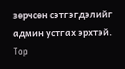зөрчсөн сэтгэгдэлийг админ устгах эрхтэй.
Top